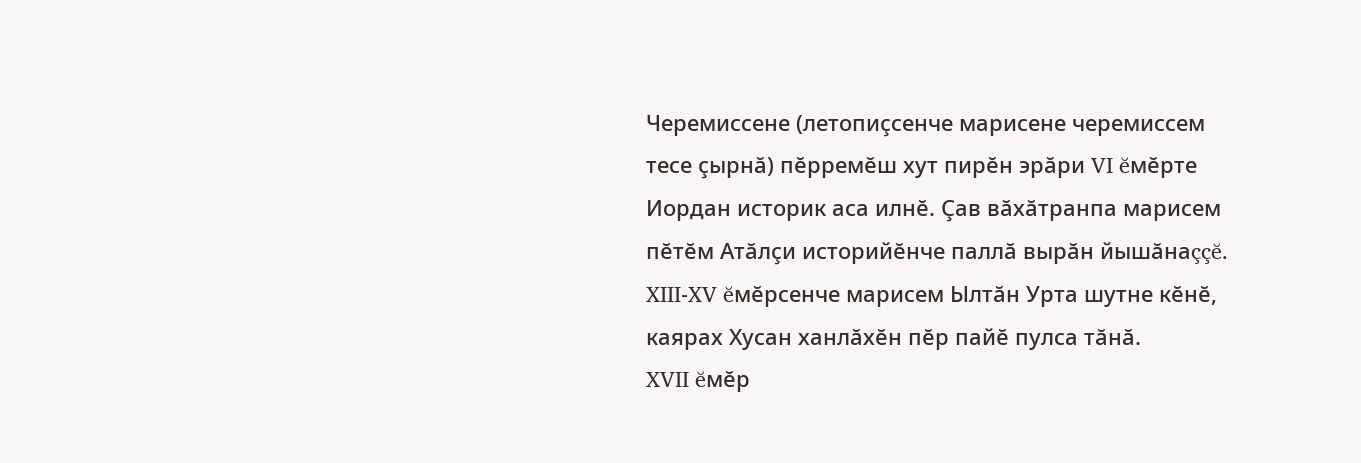Черемиссене (летопиçсенче марисене черемиссем тесе çырнă) пĕрремĕш хут пирĕн эрăри VI ĕмĕрте Иордан историк аса илнĕ. Çав вăхăтранпа марисем пĕтĕм Атăлçи историйĕнче паллă вырăн йышăнаççĕ. XIII-XV ĕмĕрсенче марисем Ылтăн Урта шутне кĕнĕ, каярах Хусан ханлăхĕн пĕр пайĕ пулса тăнă.
XVII ĕмĕр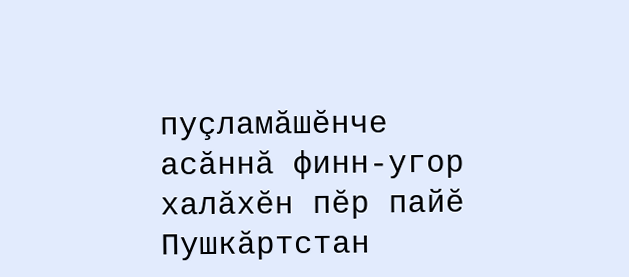пуçламăшĕнче асăннă финн-угор халăхĕн пĕр пайĕ Пушкăртстан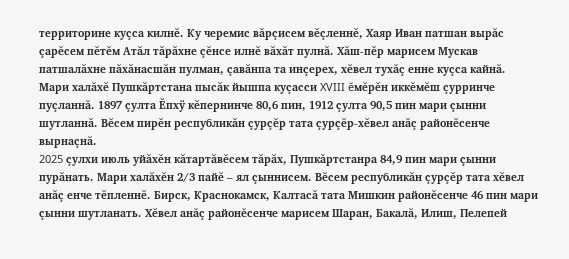территорине куçса килнĕ. Ку черемис вăрçисем вĕçленнĕ, Хаяр Иван патшан вырăс çарĕсем пĕтĕм Атăл тăрăхне çĕнсе илнĕ вăхăт пулнă. Хăш-пĕр марисем Мускав патшалăхне пăхăнасшăн пулман, çавăнпа та инçерех, хĕвел тухăç енне куçса кайнă.
Мари халăхĕ Пушкăртстана пысăк йышпа куçасси XVIII ĕмĕрĕн иккĕмĕш çурринче пуçланнă. 1897 çулта Ĕпхÿ кĕпернинче 80,6 пин, 1912 çулта 90,5 пин мари çынни шутланнă. Вĕсем пирĕн республикăн çурçĕр тата çурçĕр-хĕвел анăç районĕсенче вырнаçнă.
2025 çулхи июль уйăхĕн кăтартăвĕсем тăрăх, Пушкăртстанра 84,9 пин мари çынни пурăнать. Мари халăхĕн 2/3 пайĕ – ял çыннисем. Вĕсем республикăн çурçĕр тата хĕвел анăç енче тĕпленнĕ. Бирск, Краснокамск, Калтасă тата Мишкин районĕсенче 46 пин мари çынни шутланать. Хĕвел анăç районĕсенче марисем Шаран, Бакалă, Илиш, Пелепей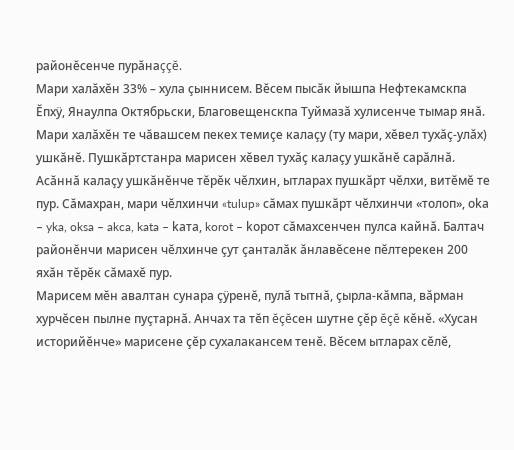районĕсенче пурăнаççĕ.
Мари халăхĕн 33% – хула çыннисем. Вĕсем пысăк йышпа Нефтекамскпа Ĕпхÿ, Янаулпа Октябрьски, Благовещенскпа Туймазă хулисенче тымар янă.
Мари халăхĕн те чăвашсем пекех темиçе калаçу (ту мари, хĕвел тухăç-улăх) ушкăнĕ. Пушкăртстанра марисен хĕвел тухăç калаçу ушкăнĕ сарăлнă. Асăннă калаçу ушкăнĕнче тĕрĕк чĕлхин, ытларах пушкăрт чĕлхи, витĕмĕ те пур. Сăмахран, мари чĕлхинчи «tulup» сăмах пушкăрт чĕлхинчи «толоп», оka – yka, oksa – akca, kata – kaтa, korot – koрот сăмахсенчен пулса кайнă. Балтач районĕнчи марисен чĕлхинче çут çанталăк ăнлавĕсене пĕлтерекен 200 яхăн тĕрĕк сăмахĕ пур.
Марисем мĕн авалтан сунара çÿренĕ, пулă тытнă, çырла-кăмпа, вăрман хурчĕсен пылне пуçтарнă. Анчах та тĕп ĕçĕсен шутне çĕр ĕçĕ кĕнĕ. «Хусан историйĕнче» марисене çĕр сухалакансем тенĕ. Вĕсем ытларах сĕлĕ,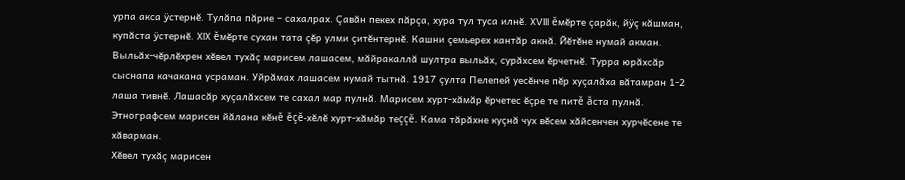урпа акса ÿстернĕ. Тулăпа пăрие – сахалрах. Çавăн пекех пăрçа, хура тул туса илнĕ. XVIII ĕмĕрте çарăк, йÿç кăшман, купăста ÿстернĕ. XIX ĕмĕрте сухан тата çĕр улми çитĕнтернĕ. Кашни çемьерех кантăр акнă. Йĕтĕне нумай акман. Выльăх-чĕрлĕхрен хĕвел тухăç марисем лашасем, мăйракаллă шултра выльăх, сурăхсем ĕрчетнĕ. Турра юрăхсăр сыснапа качакана усраман. Уйрăмах лашасем нумай тытнă. 1917 çулта Пелепей уесĕнче пĕр хуçалăха вăтамран 1-2 лаша тивнĕ. Лашасăр хуçалăхсем те сахал мар пулнă. Марисем хурт-хăмăр ĕрчетес ĕçре те питĕ ăста пулнă. Этнографсем марисен йăлана кĕнĕ ĕçĕ-хĕлĕ хурт-хăмăр теççĕ. Кама тăрăхне куçнă чух вĕсем хăйсенчен хурчĕсене те хăварман.
Хĕвел тухăç марисен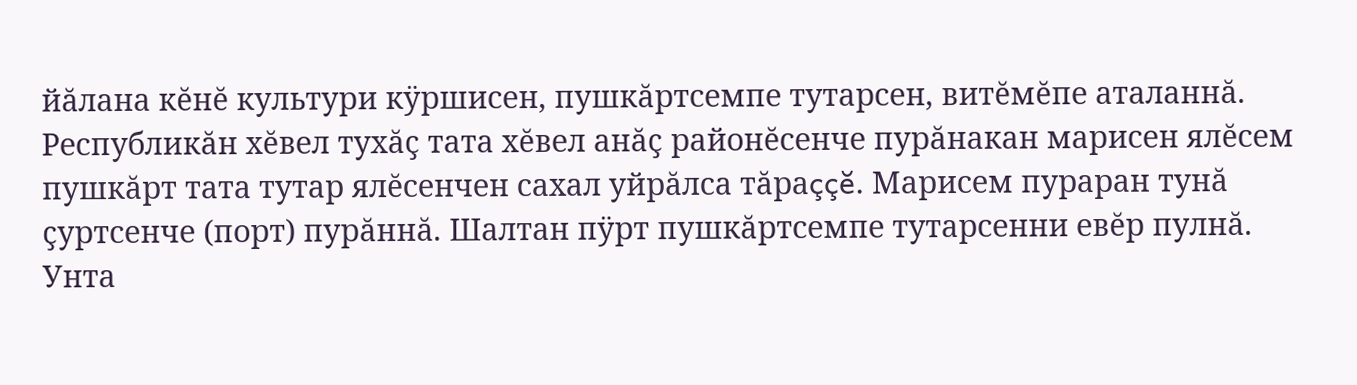йăлана кĕнĕ культури кÿршисен, пушкăртсемпе тутарсен, витĕмĕпе аталаннă. Республикăн хĕвел тухăç тата хĕвел анăç районĕсенче пурăнакан марисен ялĕсем пушкăрт тата тутар ялĕсенчен сахал уйрăлса тăраççĕ. Марисем пураран тунă çуртсенче (порт) пурăннă. Шалтан пÿрт пушкăртсемпе тутарсенни евĕр пулнă. Унта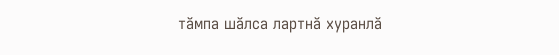тăмпа шăлса лартнă хуранлă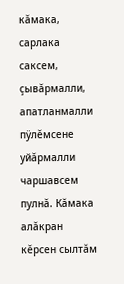кăмака, сарлака саксем, çывăрмалли, апатланмалли пÿлĕмсене уйăрмалли чаршавсем пулнă. Кăмака алăкран кĕрсен сылтăм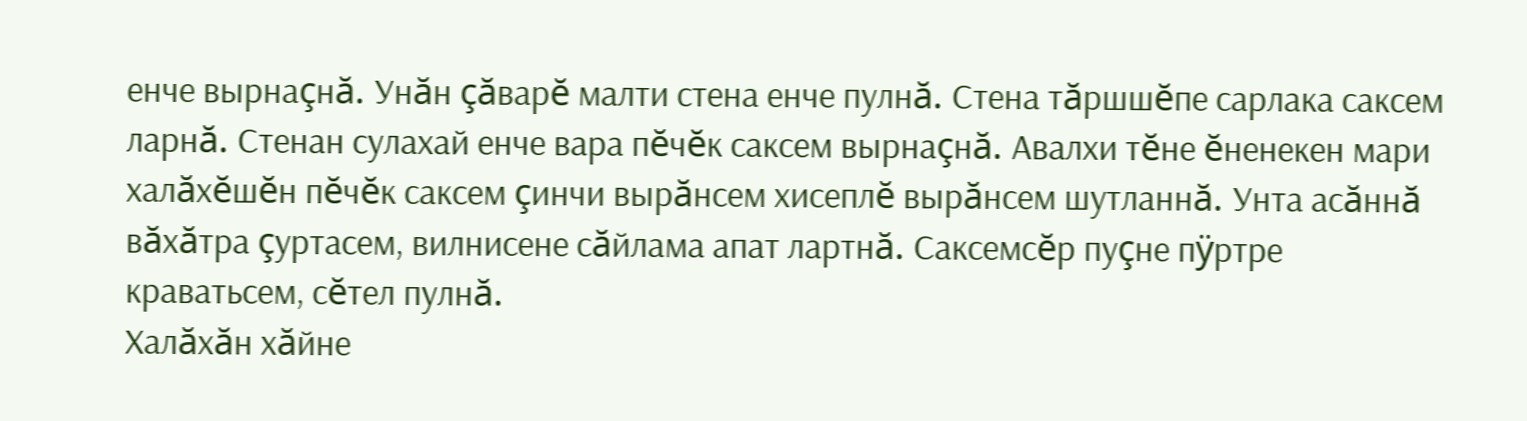енче вырнаçнă. Унăн çăварĕ малти стена енче пулнă. Стена тăршшĕпе сарлака саксем ларнă. Стенан сулахай енче вара пĕчĕк саксем вырнаçнă. Авалхи тĕне ĕненекен мари халăхĕшĕн пĕчĕк саксем çинчи вырăнсем хисеплĕ вырăнсем шутланнă. Унта асăннă вăхăтра çуртасем, вилнисене сăйлама апат лартнă. Саксемсĕр пуçне пÿртре краватьсем, сĕтел пулнă.
Халăхăн хăйне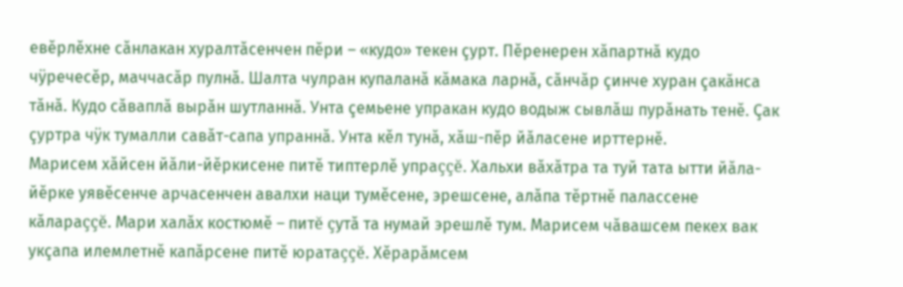евĕрлĕхне сăнлакан хуралтăсенчен пĕри – «кудо» текен çурт. Пĕренерен хăпартнă кудо чÿречесĕр, маччасăр пулнă. Шалта чулран купаланă кăмака ларнă, сăнчăр çинче хуран çакăнса тăнă. Кудо сăваплă вырăн шутланнă. Унта çемьене упракан кудо водыж сывлăш пурăнать тенĕ. Çак çуртра чÿк тумалли савăт-сапа упраннă. Унта кĕл тунă, хăш-пĕр йăласене ирттернĕ.
Марисем хăйсен йăли-йĕркисене питĕ типтерлĕ упраççĕ. Хальхи вăхăтра та туй тата ытти йăла-йĕрке уявĕсенче арчасенчен авалхи наци тумĕсене, эрешсене, алăпа тĕртнĕ палассене кăлараççĕ. Мари халăх костюмĕ – питĕ çутă та нумай эрешлĕ тум. Марисем чăвашсем пекех вак укçапа илемлетнĕ капăрсене питĕ юратаççĕ. Хĕрарăмсем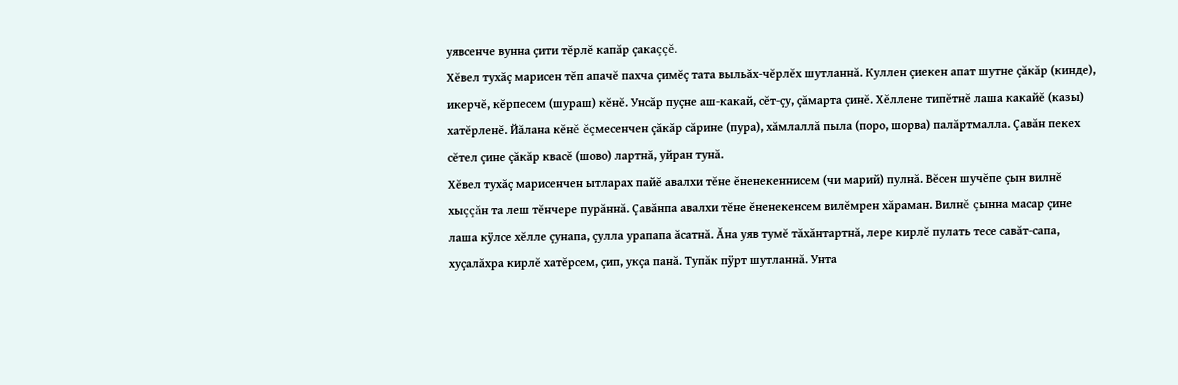уявсенче вунна çити тĕрлĕ капăр çакаççĕ.
Хĕвел тухăç марисен тĕп апачĕ пахча çимĕç тата выльăх-чĕрлĕх шутланнă. Куллен çиекен апат шутне çăкăр (кинде), икерчĕ, кĕрпесем (шураш) кĕнĕ. Унсăр пуçне аш-какай, сĕт-çу, çăмарта çинĕ. Хĕллене типĕтнĕ лаша какайĕ (казы) хатĕрленĕ. Йăлана кĕнĕ ĕçмесенчен çăкăр сăрине (пура), хăмлаллă пыла (поро, шорва) палăртмалла. Çавăн пекех сĕтел çине çăкăр квасĕ (шово) лартнă, уйран тунă.
Хĕвел тухăç марисенчен ытларах пайĕ авалхи тĕне ĕненекеннисем (чи марий) пулнă. Вĕсен шучĕпе çын вилнĕ хыççăн та леш тĕнчере пурăннă. Çавăнпа авалхи тĕне ĕненекенсем вилĕмрен хăраман. Вилнĕ çынна масар çине лаша кÿлсе хĕлле çунапа, çулла урапапа ăсатнă. Ăна уяв тумĕ тăхăнтартнă, лере кирлĕ пулать тесе савăт-сапа, хуçалăхра кирлĕ хатĕрсем, çип, укçа панă. Тупăк пÿрт шутланнă. Унта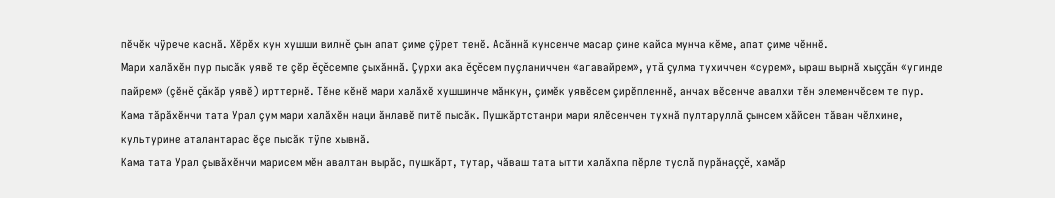пĕчĕк чÿрече каснă. Хĕрĕх кун хушши вилнĕ çын апат çиме çÿрет тенĕ. Асăннă кунсенче масар çине кайса мунча кĕме, апат çиме чĕннĕ.
Мари халăхĕн пур пысăк уявĕ те çĕр ĕçĕсемпе çыхăннă. Çурхи ака ĕçĕсем пуçланиччен «агавайрем», утă çулма тухиччен «сурем», ыраш вырнă хыççăн «угинде пайрем» (çĕнĕ çăкăр уявĕ) ирттернĕ. Тĕне кĕнĕ мари халăхĕ хушшинче мăнкун, çимĕк уявĕсем çирĕпленнĕ, анчах вĕсенче авалхи тĕн элеменчĕсем те пур.
Кама тăрăхĕнчи тата Урал çум мари халăхĕн наци ăнлавĕ питĕ пысăк. Пушкăртстанри мари ялĕсенчен тухнă пултаруллă çынсем хăйсен тăван чĕлхине, культурине аталантарас ĕçе пысăк тÿпе хывнă.
Кама тата Урал çывăхĕнчи марисем мĕн авалтан вырăс, пушкăрт, тутар, чăваш тата ытти халăхпа пĕрле туслă пурăнаççĕ, хамăр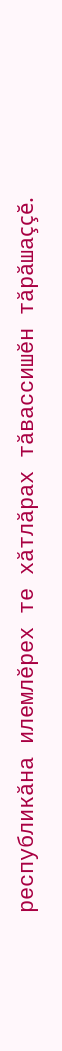республикăна илемлĕрех те хăтлăрах тăвассишĕн тăрăшаççĕ.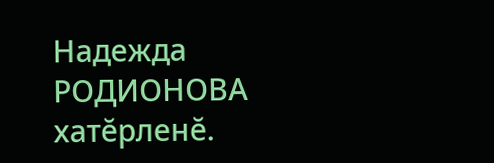Надежда РОДИОНОВА хатĕрленĕ.